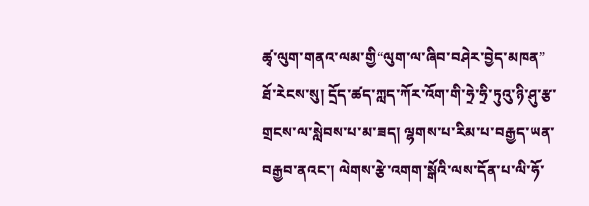ཚྭ་ལུག་གནའ་ལམ་གྱི“ལུག་ལ་ཞིབ་བཤེར་བྱེད་མཁན”
ཐོ་རེངས་སུ། དྲོད་ཚད་ཀླད་ཀོར་འོག་གི་ཧྲེ་ཧྲི་ཏུའུ་ཉི་ཤུ་རྩ་གྲངས་ལ་སླེབས་པ་མ་ཟད། ལྷགས་པ་རིམ་པ་བརྒྱད་ཡན་བརྒྱབ་ནའང་། ལེགས་རྩེ་འགག་སྒོའི་ལས་དོན་པ་ལི་ཧོ་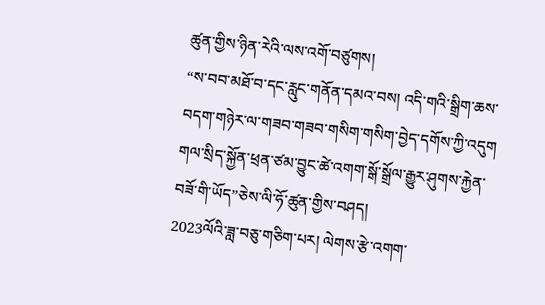ཚུན་གྱིས་ཉིན་རེའི་ལས་འགོ་བཙུགས།
“ས་བབ་མཐོ་བ་དང་རླུང་གནོན་དམའ་བས། འདི་གའི་སྒྲིག་ཆས་བདག་གཉེར་ལ་གཟབ་གཟབ་གསིག་གསིག་བྱེད་དགོས་ཀྱི་འདུག གལ་སྲིད་སྐྱོན་ཕྲན་ཙམ་བྱུང་ཚེ་འགག་སྒོ་སྒྲོལ་རྒྱུར་ཤུགས་རྐྱེན་བཟོ་གི་ཡོད”ཅེས་ལི་ཧོ་ཚུན་གྱིས་བཤད།
2023ལོའི་ཟླ་བཅུ་གཅིག་པར། ལེགས་རྩེ་འགག་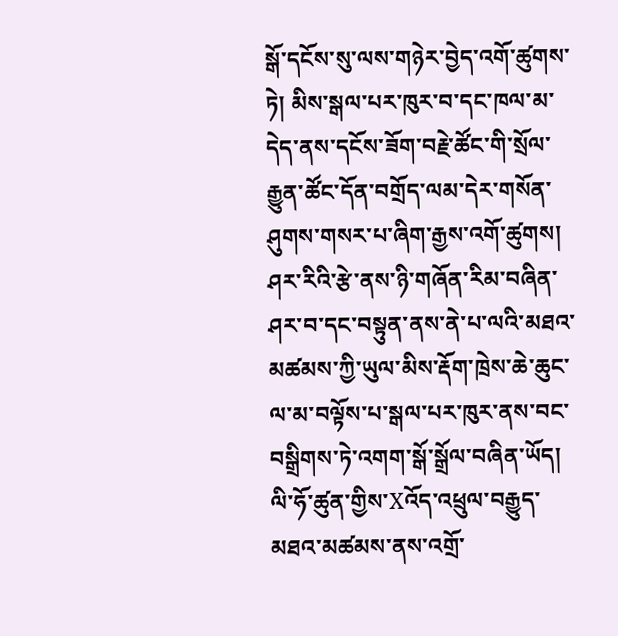སྒོ་དངོས་སུ་ལས་གཉེར་བྱེད་འགོ་ཚུགས་ཏེ། མིས་སྒལ་པར་ཁུར་བ་དང་ཁལ་མ་དེད་ནས་དངོས་ཟོག་བརྗེ་ཚོང་གི་སྲོལ་རྒྱུན་ཚོང་དོན་བགྲོད་ལམ་དེར་གསོན་ཤུགས་གསར་པ་ཞིག་རྒྱས་འགོ་ཚུགས།
ཤར་རིའི་རྩེ་ནས་ཉི་གཞོན་རིམ་བཞིན་ཤར་བ་དང་བསྟུན་ནས་ནེ་པ་ལའི་མཐའ་མཚམས་ཀྱི་ཡུལ་མིས་རྡོག་ཁྲེས་ཆེ་ཆུང་ལ་མ་བལྟོས་པ་སྒལ་པར་ཁུར་ནས་བང་བསྒྲིགས་ཏེ་འགག་སྒོ་སྒྲོལ་བཞིན་ཡོད།
ལི་ཧོ་ཚུན་གྱིས་Xའོད་འཕྲུལ་བརྒྱུད་མཐའ་མཚམས་ནས་འགྲོ་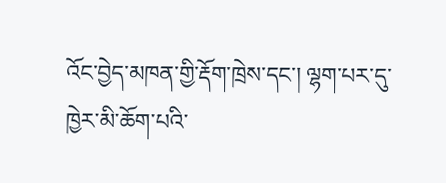འོང་བྱེད་མཁན་གྱི་རྡོག་ཁྲེས་དང་། ལྷག་པར་དུ་ཁྱེར་མི་ཆོག་པའི་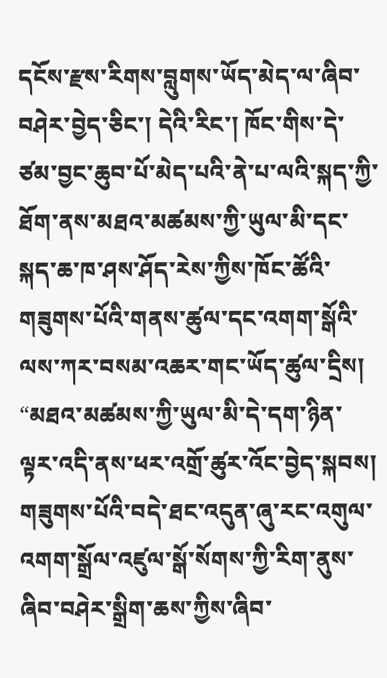དངོས་རྫས་རིགས་བླུགས་ཡོད་མེད་ལ་ཞིབ་བཤེར་བྱེད་ཅིང་། དེའི་རིང་། ཁོང་གིས་དེ་ཙམ་བྱང་ཆུབ་པོ་མེད་པའི་ནེ་པ་ལའི་སྐད་ཀྱི་ཐོག་ནས་མཐའ་མཚམས་ཀྱི་ཡུལ་མི་དང་སྐད་ཆ་ཁ་ཤས་ཤོད་རེས་ཀྱིས་ཁོང་ཚོའི་གཟུགས་པོའི་གནས་ཚུལ་དང་འགག་སྒོའི་ལས་ཀར་བསམ་འཆར་གང་ཡོད་ཚུལ་དྲིས།
“མཐའ་མཚམས་ཀྱི་ཡུལ་མི་དེ་དག་ཉིན་ལྟར་འདི་ནས་ཕར་འགྲོ་ཚུར་འོང་བྱེད་སྐབས། གཟུགས་པོའི་བདེ་ཐང་འདུན་ཞུ་རང་འགུལ་འགག་སྒྲོལ་འཛུལ་སྒོ་སོགས་ཀྱི་རིག་ནུས་ཞིབ་བཤེར་སྒྲིག་ཆས་ཀྱིས་ཞིབ་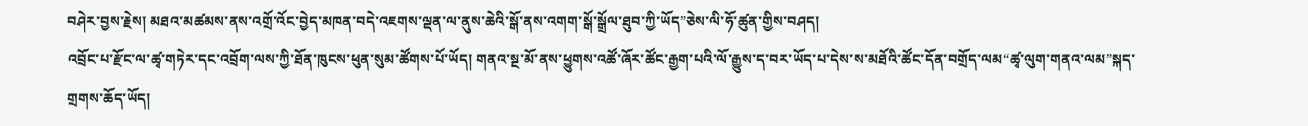བཤེར་བྱས་རྗེས། མཐའ་མཚམས་ནས་འགྲོ་འོང་བྱེད་མཁན་བདེ་འཇགས་ལྡན་ལ་ནུས་ཆེའི་སྒོ་ནས་འགག་སྒོ་སྒྲོལ་ཐུབ་ཀྱི་ཡོད”ཅེས་ལི་ཧོ་ཚུན་གྱིས་བཤད།
འབྲོང་པ་རྫོང་ལ་ཚྭ་གཏེར་དང་འབྲོག་ལས་ཀྱི་ཐོན་ཁུངས་ཕུན་སུམ་ཚོགས་པོ་ཡོད། གནའ་སྔ་མོ་ནས་ཕྱུགས་འཚོ་ཞོར་ཚོང་རྒྱག་པའི་ལོ་རྒྱུས་ད་བར་ཡོད་པ་དེས་ས་མཐོའི་ཚོང་དོན་བགྲོད་ལམ“ཚྭ་ལུག་གནའ་ལམ”སྐད་གྲགས་ཆོད་ཡོད།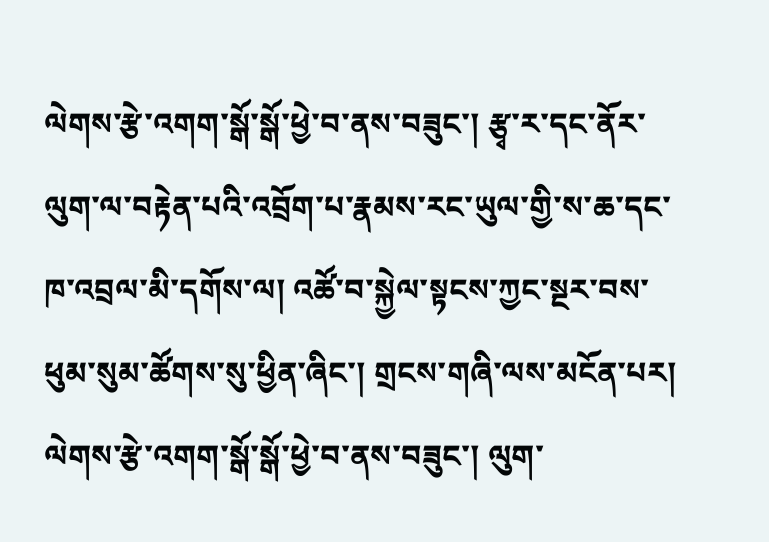ལེགས་རྩེ་འགག་སྒོ་སྒོ་ཕྱེ་བ་ནས་བཟུང་། རྩྭ་ར་དང་ནོར་ལུག་ལ་བརྟེན་པའི་འབྲོག་པ་རྣམས་རང་ཡུལ་གྱི་ས་ཆ་དང་ཁ་འབྲལ་མི་དགོས་ལ། འཚོ་བ་སྐྱེལ་སྟངས་ཀྱང་སྔར་བས་ཕུམ་སུམ་ཚོགས་སུ་ཕྱིན་ཞིང་། གྲངས་གཞི་ལས་མངོན་པར། ལེགས་རྩེ་འགག་སྒོ་སྒོ་ཕྱེ་བ་ནས་བཟུང་། ལུག་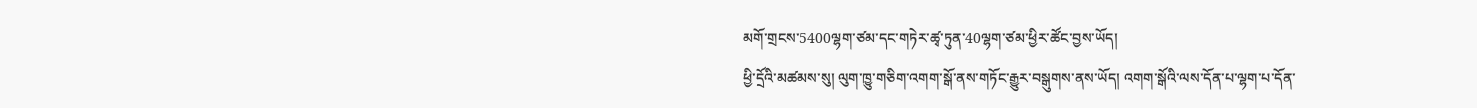མགོ་གྲངས་5400ལྷག་ཙམ་དང་གཏེར་ཚྭ་ཏུན་40ལྷག་ཙམ་ཕྱིར་ཚོང་བྱས་ཡོད།
ཕྱི་དྲོའི་མཚམས་སུ། ལུག་ཁྱུ་གཅིག་འགག་སྒོ་ནས་གཏོང་རྒྱུར་བསྒུགས་ནས་ཡོད། འགག་སྒོའི་ལས་དོན་པ་ལྷག་པ་དོན་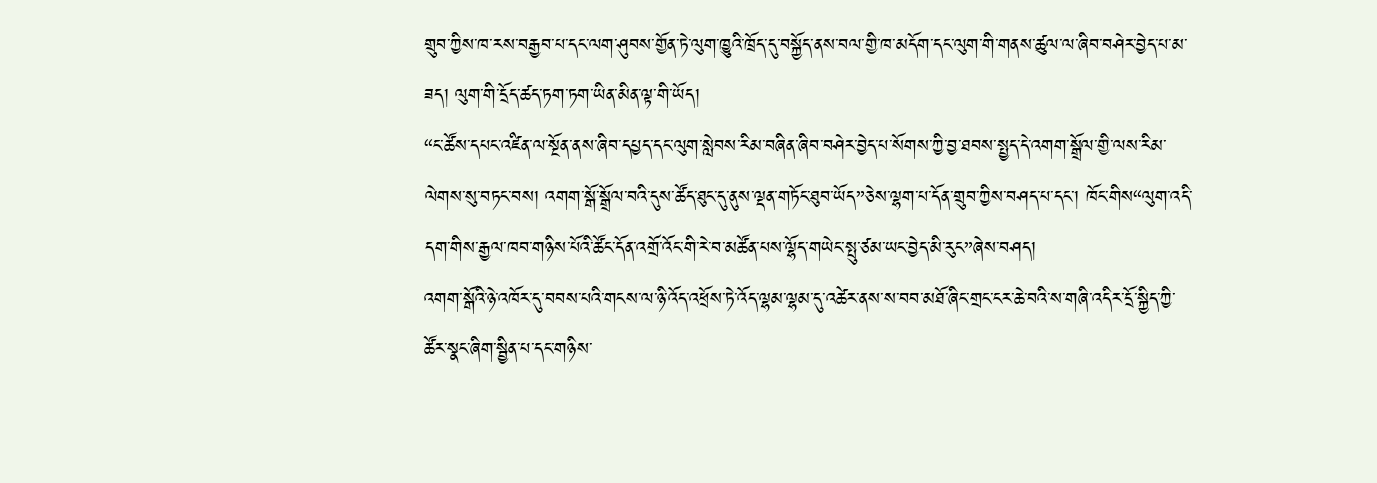གྲུབ་ཀྱིས་ཁ་རས་བརྒྱབ་པ་དང་ལག་ཤུབས་གྱོན་ཏེ་ལུག་ཁྱུའི་ཁྲོད་དུ་བསྐྱོད་ནས་བལ་གྱི་ཁ་མདོག་དང་ལུག་གི་གནས་ཚུལ་ལ་ཞིབ་བཤེར་བྱེད་པ་མ་ཟད། ལུག་གི་དྲོད་ཚད་ཏག་ཏག་ཡིན་མིན་ལྟ་གི་ཡོད།
“ང་ཚོས་དཔང་འཛིན་ལ་སྔོན་ནས་ཞིབ་དཔྱད་དང་ལུག་སླེབས་རིམ་བཞིན་ཞིབ་བཤེར་བྱེད་པ་སོགས་ཀྱི་བྱ་ཐབས་སྤྱད་དེ་འགག་སྒྲོལ་གྱི་ལས་རིམ་ལེགས་སུ་བཏང་བས། འགག་སྒོ་སྒྲོལ་བའི་དུས་ཚོད་ཐུང་དུ་ནུས་ལྡན་གཏོང་ཐུབ་ཡོད”ཅེས་ལྷག་པ་དོན་གྲུབ་ཀྱིས་བཤད་པ་དང་། ཁོང་གིས“ལུག་འདི་དག་གིས་རྒྱལ་ཁབ་གཉིས་པོའི་ཚོང་དོན་འགྲོ་འོང་གི་རེ་བ་མཚོན་པས་ལྷོད་གཡེང་སྤུ་ཙམ་ཡང་བྱེད་མི་རུང”ཞེས་བཤད།
འགག་སྒོའི་ཉེ་འཁོར་དུ་བབས་པའི་གངས་ལ་ཉི་འོད་འཕྲོས་ཏེ་འོད་ལྷམ་ལྷམ་དུ་འཚེར་ནས་ས་བབ་མཐོ་ཞིང་གྲང་ངར་ཆེ་བའི་ས་གཞི་འདིར་དྲོ་སྐྱིད་ཀྱི་ཚོར་སྣང་ཞིག་སྦྱིན་པ་དང་གཉིས་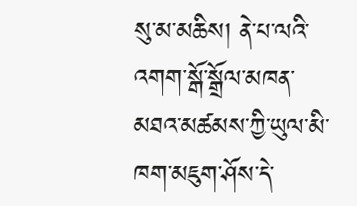སུ་མ་མཆིས། ནེ་པ་ལའི་འགག་སྒོ་སྒྲོལ་མཁན་མཐའ་མཚམས་ཀྱི་ཡུལ་མི་ཁག་མཇུག་ཤོས་དེ་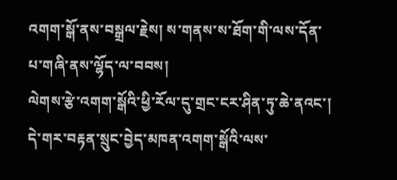འགག་སྒོ་ནས་བསྒྲལ་རྗེས། ས་གནས་ས་ཐོག་གི་ལས་དོན་པ་གཞི་ནས་ལྷོད་ལ་བབས།
ལེགས་རྩེ་འགག་སྒོའི་ཕྱི་རོལ་དུ་གྲང་ངར་ཤིན་ཏུ་ཆེ་ནའང་། དེ་གར་བརྟན་སྲུང་བྱེད་མཁན་འགག་སྒོའི་ལས་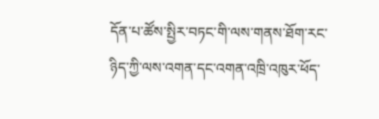དོན་པ་ཚོས་སྤྱིར་བཏང་གི་ལས་གནས་ཐོག་རང་ཉིད་ཀྱི་ལས་འགན་དང་འགན་འཁྲི་འཁུར་ཕོད་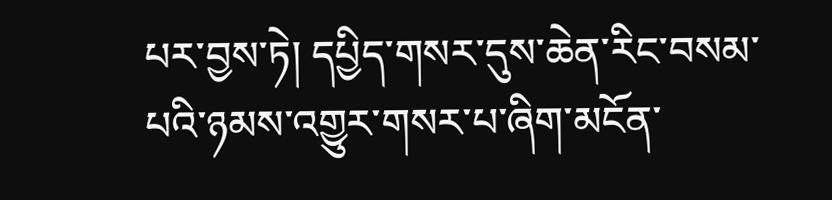པར་བྱས་ཏེ། དཔྱིད་གསར་དུས་ཆེན་རིང་བསམ་པའི་ཉམས་འགྱུར་གསར་པ་ཞིག་མངོན་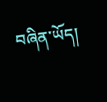བཞིན་ཡོད།